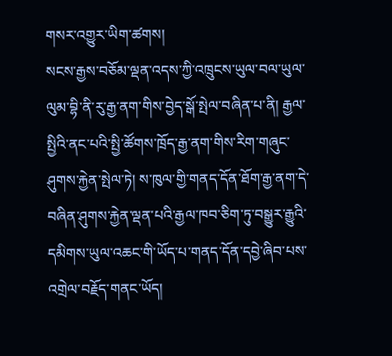གསར་འགྱུར་ཡིག་ཚགས།
སངས་རྒྱས་བཅོམ་ལྡན་འདས་ཀྱི་འཁྲུངས་ཡུལ་བལ་ཡུལ་ལུམ་བྷི་ནི་རུ་རྒྱ་ནག་གིས་བྱེད་སྒོ་སྤེལ་བཞིན་པ་ནི། རྒྱལ་སྤྱིའི་ནང་པའི་སྤྱི་ཚོགས་ཁྲོད་རྒྱ་ནག་གིས་རིག་གཞུང་ཤུགས་རྐྱེན་སྤེལ་ཏེ། ས་ཁུལ་གྱི་གནད་དོན་ཐོག་རྒྱ་ནག་དེ་བཞིན་ཤུགས་རྐྱེན་ལྡན་པའི་རྒྱལ་ཁབ་ཅིག་ཏུ་བསྒྱུར་རྒྱུའི་དམིགས་ཡུལ་འཆང་གི་ཡོད་པ་གནད་དོན་དབྱེ་ཞིབ་པས་འགྲེལ་བརྗོད་གནང་ཡོད།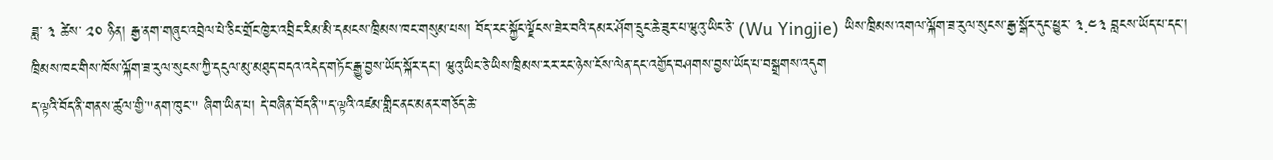ཟླ་ ༣ ཚེས་ ༢༠ ཉིན། རྒྱ་ནག་གཞུང་འབྲེལ་པེ་ཅིང་གྲོང་ཁྱེར་འབྲིང་རིམ་མི་དམངས་ཁྲིམས་ཁང་གསུམ་པས། བོད་རང་སྐྱོང་ལྗོངས་ཟེར་བའི་དམར་ཤོག་དྲུང་ཆེ་ཟུར་པ་ཝུའུ་ཡིང་ཅེ་ (Wu Yingjie) ཡིས་ཁྲིམས་འགལ་ལྐོག་ཟ་རུལ་སུངས་རྒྱ་སྒོར་དུང་ཕྱུར་ ༣.༤༣ བླངས་ཡོད་པ་དང་། ཁྲིམས་ཁང་གིས་ཁོས་ལྐོག་ཟ་རུལ་སུངས་ཀྱི་དངུལ་མུ་མཐུད་བདའ་འདེད་གཏོང་རྒྱུ་བྱས་ཡོད་སྐོར་དང་། ཝུའུ་ཡིང་ཅེ་ཡིས་ཁྲིམས་རར་རང་ཉེས་ངོས་ལེན་དང་འགྱོད་བཤགས་བྱས་ཡོད་པ་བསྒྲགས་འདུག
ད་ལྟའི་བོད་ནི་གནས་ཚུལ་གྱི་"ནག་ཁུང་" ཞིག་ཡིན་པ། དེ་བཞིན་བོད་ནི་"ད་ལྟའི་འཛམ་གླིང་ནང་མནར་གཅོད་ཆེ་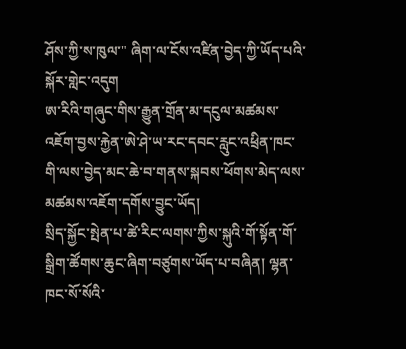ཤོས་ཀྱི་ས་ཁུལ་" ཞིག་ལ་ངོས་འཛིན་བྱེད་ཀྱི་ཡོད་པའི་སྐོར་གླེང་འདུག
ཨ་རིའི་གཞུང་གིས་རྒྱུན་གྲོན་མ་དངུལ་མཚམས་འཇོག་བྱས་རྐྱེན་ཨེ་ཤེ་ཡ་རང་དབང་རླུང་འཕྲིན་ཁང་གི་ལས་བྱེད་མང་ཆེ་བ་གནས་སྐབས་ཕོགས་མེད་ལས་མཚམས་འཇོག་དགོས་བྱུང་ཡོད།
སྲིད་སྐྱོང་སྤེན་པ་ཚེ་རིང་ལགས་ཀྱིས་སྐུའི་གོ་སྟོན་གོ་སྒྲིག་ཚོགས་ཆུང་ཞིག་བཙུགས་ཡོད་པ་བཞིན། ལྷན་ཁང་སོ་སོའི་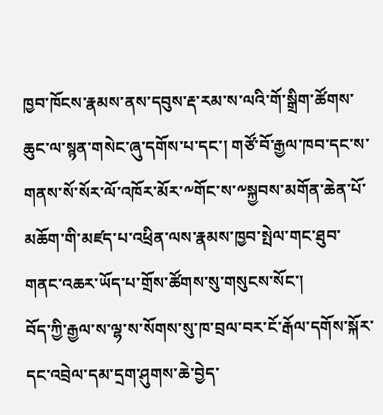ཁྱབ་ཁོངས་རྣམས་ནས་དབུས་རྡ་རམ་ས་ལའི་གོ་སྒྲིག་ཚོགས་ཆུང་ལ་སྙན་གསེང་ཞུ་དགོས་པ་དང་། གཙོ་བོ་རྒྱལ་ཁབ་དང་ས་གནས་སོ་སོར་ལོ་འཁོར་མོར་༸གོང་ས་༸སྐྱབས་མགོན་ཆེན་པོ་མཆོག་གི་མཛད་པ་འཕྲིན་ལས་རྣམས་ཁྱབ་སྤེལ་གང་ཐུབ་གནང་འཆར་ཡོད་པ་གྲོས་ཚོགས་སུ་གསུངས་སོང་།
བོད་ཀྱི་རྒྱལ་ས་ལྷ་ས་སོགས་སུ་ཁ་བྲལ་བར་ངོ་རྒོལ་དགོས་སྐོར་དང་འབྲེལ་དམ་དྲག་ཤུགས་ཆེ་བྱེད་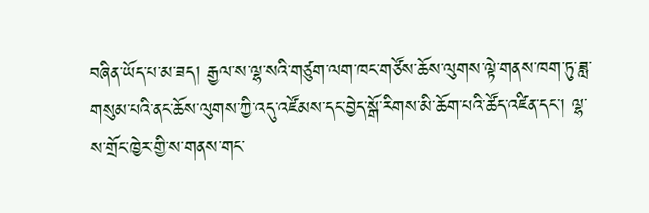བཞིན་ཡོད་པ་མ་ཟད། རྒྱལ་ས་ལྷ་སའི་གཙུག་ལག་ཁང་གཙོས་ཆོས་ལུགས་ལྟེ་གནས་ཁག་ཏུ་ཟླ་གསུམ་པའི་ནང་ཆོས་ལུགས་ཀྱི་འདུ་འཛོམས་དང་བྱེད་སྒོ་རིགས་མི་ཆོག་པའི་ཚོད་འཛིན་དང་། ལྷ་ས་གྲོང་ཁྱེར་གྱི་ས་གནས་གང་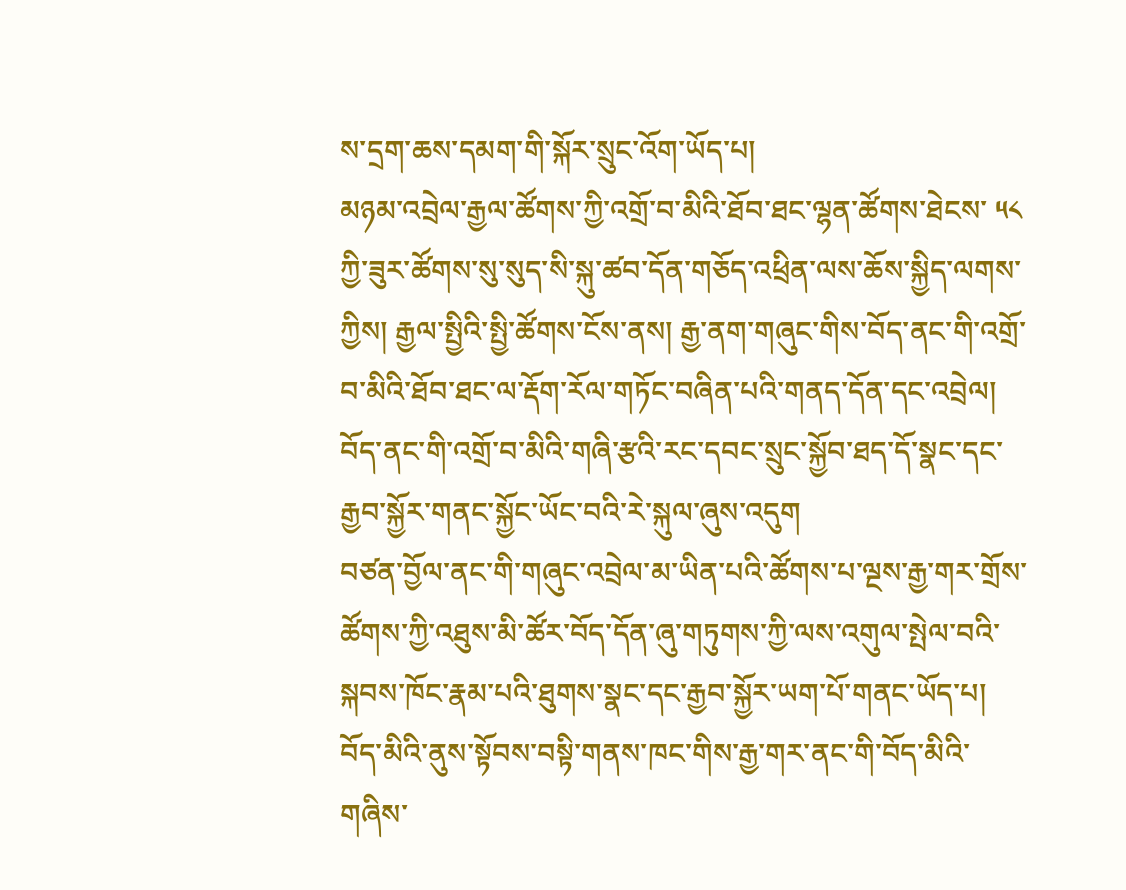ས་དྲག་ཆས་དམག་གི་སྐོར་སྲུང་འོག་ཡོད་པ།
མཉམ་འབྲེལ་རྒྱལ་ཚོགས་ཀྱི་འགྲོ་བ་མིའི་ཐོབ་ཐང་ལྷན་ཚོགས་ཐེངས་ ༥༨ ཀྱི་ཟུར་ཚོགས་སུ་སུད་སི་སྐུ་ཚབ་དོན་གཅོད་འཕྲིན་ལས་ཆོས་སྐྱིད་ལགས་ཀྱིས། རྒྱལ་སྤྱིའི་སྤྱི་ཚོགས་ངོས་ནས། རྒྱ་ནག་གཞུང་གིས་བོད་ནང་གི་འགྲོ་བ་མིའི་ཐོབ་ཐང་ལ་རྡོག་རོལ་གཏོང་བཞིན་པའི་གནད་དོན་དང་འབྲེལ། བོད་ནང་གི་འགྲོ་བ་མིའི་གཞི་རྩའི་རང་དབང་སྲུང་སྐྱོབ་ཐད་དོ་སྣང་དང་རྒྱབ་སྐྱོར་གནང་སྐྱོང་ཡོང་བའི་རེ་སྐུལ་ཞུས་འདུག
བཙན་བྱོལ་ནང་གི་གཞུང་འབྲེལ་མ་ཡིན་པའི་ཚོགས་པ་ལྔས་རྒྱ་གར་གྲོས་ཚོགས་ཀྱི་འཐུས་མི་ཚོར་བོད་དོན་ཞུ་གཏུགས་ཀྱི་ལས་འགུལ་སྤེལ་བའི་སྐབས་ཁོང་རྣམ་པའི་ཐུགས་སྣང་དང་རྒྱབ་སྐྱོར་ཡག་པོ་གནང་ཡོད་པ།
བོད་མིའི་ནུས་སྟོབས་བསྟི་གནས་ཁང་གིས་རྒྱ་གར་ནང་གི་བོད་མིའི་གཞིས་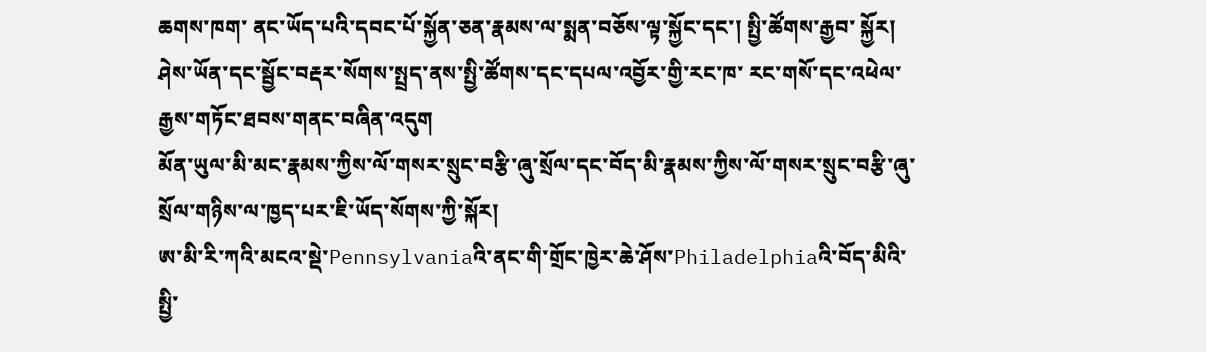ཆགས་ཁག་ ནང་ཡོད་པའི་དབང་པོ་སྐྱོན་ཅན་རྣམས་ལ་སྨན་བཅོས་ལྟ་སྐྱོང་དང་། སྤྱི་ཚོགས་རྒྱབ་ སྐྱོར། ཤེས་ཡོན་དང་སྦྱོང་བརྡར་སོགས་སྤྲད་ནས་སྤྱི་ཚོགས་དང་དཔལ་འབྱོར་གྱི་རང་ཁ་ རང་གསོ་དང་འཕེལ་རྒྱས་གཏོང་ཐབས་གནང་བཞིན་འདུག
མོན་ཡུལ་མི་མང་རྣམས་ཀྱིས་ལོ་གསར་སྲུང་བརྩི་ཞུ་སྲོལ་དང་བོད་མི་རྣམས་ཀྱིས་ལོ་གསར་སྲུང་བརྩི་ཞུ་སྲོལ་གཉིས་ལ་ཁྱད་པར་ཇི་ཡོད་སོགས་ཀྱི་སྐོར།
ཨ་མི་རི་ཀའི་མངའ་སྡེ་Pennsylvaniaའི་ནང་གི་གྲོང་ཁྱེར་ཆེ་ཤོས་Philadelphiaའི་བོད་མིའི་སྤྱི་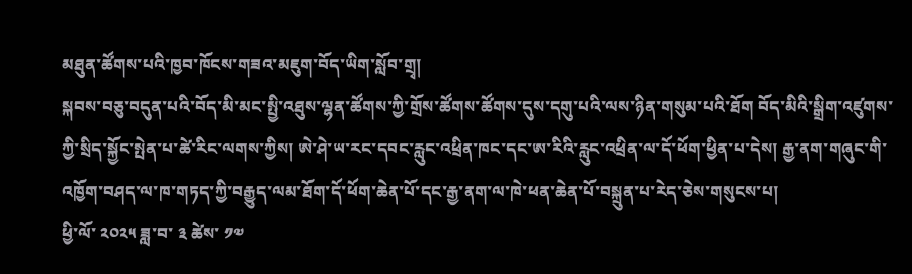མཐུན་ཚོགས་པའི་ཁྱབ་ཁོངས་གཟའ་མཇུག་བོད་ཡིག་སློབ་གྲྭ།
སྐབས་བཅུ་བདུན་པའི་བོད་མི་མང་སྤྱི་འཐུས་ལྷན་ཚོགས་ཀྱི་གྲོས་ཚོགས་ཚོགས་དུས་དགུ་པའི་ལས་ཉིན་གསུམ་པའི་ཐོག བོད་མིའི་སྒྲིག་འཛུགས་ཀྱི་སྲིད་སྐྱོང་སྤེན་པ་ཚེ་རིང་ལགས་ཀྱིས། ཨེ་ཤེ་ཡ་རང་དབང་རླུང་འཕྲིན་ཁང་དང་ཨ་རིའི་རླུང་འཕྲིན་ལ་དོ་ཕོག་ཕྱིན་པ་དེས། རྒྱ་ནག་གཞུང་གི་འཁྱོག་བཤད་ལ་ཁ་གཏད་ཀྱི་བརྒྱུད་ལམ་ཐོག་དོ་ཕོག་ཆེན་པོ་དང་རྒྱ་ནག་ལ་ཁེ་ཕན་ཆེན་པོ་བསྐྲུན་པ་རེད་ཅེས་གསུངས་པ།
ཕྱི་ལོ་ ༢༠༢༥ ཟླ་བ་ ༣ ཚེས་ ༡༧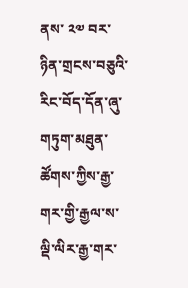ནས་ ༢༧ བར་ཉིན་གྲངས་བཅུའི་རིང་བོད་དོན་ཞུ་གཏུག་མཐུན་ཚོགས་ཀྱིས་རྒྱ་གར་གྱི་རྒྱལ་ས་ལྡི་ལིར་རྒྱ་གར་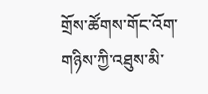གྲོས་ཚོགས་གོང་འོག་གཉིས་ཀྱི་འཐུས་མི་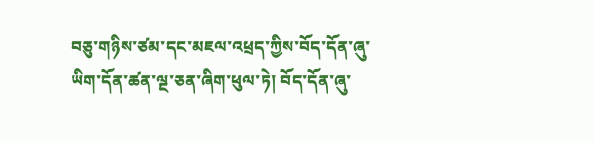བཅུ་གཉིས་ཙམ་དང་མཇལ་འཕྲད་ཀྱིས་བོད་དོན་ཞུ་ཡིག་དོན་ཚན་ལྔ་ཅན་ཞིག་ཕུལ་ཏེ། བོད་དོན་ཞུ་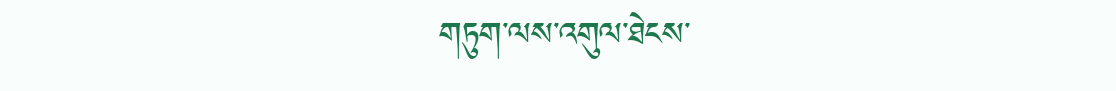གཏུག་ལས་འགུལ་ཐེངས་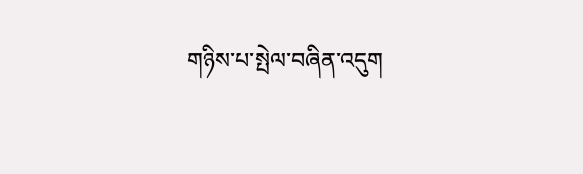གཉིས་པ་སྤེལ་བཞིན་འདུག